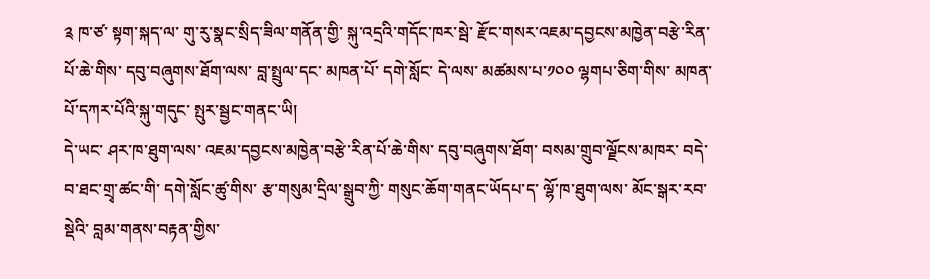༉ ཁ་ཙ་ སྟག་སྐད་ལ་ གུ་རུ་སྣང་སྲིད་ཟིལ་གནོན་གྱི་ སྐུ་འདྲའི་གདོང་ཁར་སྦེ་ རྫོང་གསར་འཇམ་དབྱངས་མཁྱེན་བརྩེ་རིན་པོ་ཆེ་གིས་ དབུ་བཞུགས་ཐོག་ལས་ བླ་སྤྲུལ་དང་ མཁན་པོ་ དགེ་སློང་ དེ་ལས་ མཚམས་པ་༡༠༠ ལྷགཔ་ཅིག་གིས་ མཁན་པོ་དཀར་པོའི་སྐུ་གདུང་ སྤུར་སྦྱང་གནང་ཡི།
དེ་ཡང་ ཤར་ཁ་ཐུག་ལས་ འཇམ་དབྱངས་མཁྱེན་བརྩེ་རིན་པོ་ཆེ་གིས་ དབུ་བཞུགས་ཐོག་ བསམ་གྲུབ་ལྗོངས་མཁར་ བདེ་བ་ཐང་གྲྭ་ཚང་གི་ དགེ་སློང་ཚུ་གིས་ རྩ་གསུམ་དྲིལ་སྒྲུབ་ཀྱི་ གསུང་ཆོག་གནང་ཡོདཔ་ད་ ལྷོ་ཁ་ཐུག་ལས་ མོང་སྒར་རབ་སྡེའི་ བླམ་གནས་བརྟན་གྱིས་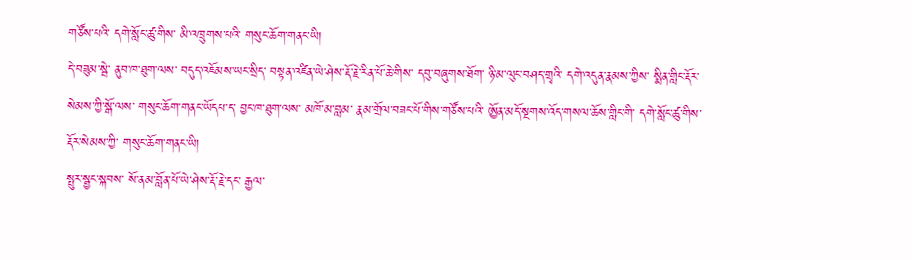གཙོས་པའི་ དགེ་སློང་ཚུ་གིས་ མི་འཁྲུགས་པའི་ གསུང་ཆོག་གནང་ཡི།
དེ་བཟུམ་སྦེ་ ནུབ་ཁ་ཐུག་ལས་ བདུད་འཇོམས་ཡང་སྲིད་ བསྟན་འཛིན་ཡེ་ཤེས་རྡོ་རྗེ་རིན་པོ་ཆེ་གིས་ དབུ་བཞུགས་ཐོག་ ཉི་མ་ལུང་བཤད་གྲྭའི་ དགེ་འདུན་རྣམས་ཀྱིས་ སྨིན་གླིང་རྡོར་སེམས་ཀྱི་སྒོ་ལས་ གསུང་ཆོག་གནང་ཡོདཔ་ད་ བྱང་ཁ་ཐུག་ལས་ མཁོ་མ་བླམ་ རྣམ་གྲོལ་བཟང་པོ་གིས་གཙོས་པའི་ ཨྱོན་མདོ་སྔགས་འོད་གསལ་ཆོས་གླིང་གི་ དགེ་སློང་ཚུ་གིས་ རྡོར་སེམས་ཀྱི་ གསུང་ཆོག་གནང་ཡི།
སྤུར་སྦྱང་སྐབས་ སོ་ནམ་བློན་པོ་ཡེ་ཤེས་རྡོ་རྗེ་དང་ རྒྱལ་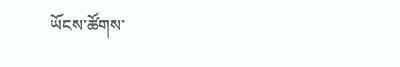ཡོངས་ཚོགས་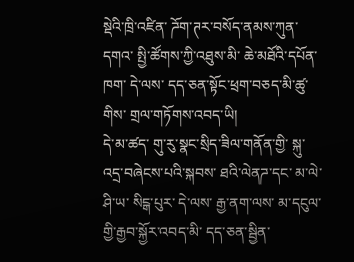སྡེའི་ཁྲི་འཛིན་ ཌོག་ཊར་བསོད་ནམས་ཀུན་དགའ་ སྤྱི་ཚོགས་ཀྱི་འཐུས་མི་ ཆེ་མཐོའི་དཔོན་ཁག་ དེ་ལས་ དད་ཅན་སྟོང་ཕྲག་བཅད་མི་ཚུ་གིས་ གྲལ་གཏོགས་འབད་ཡི།
དེ་མ་ཚད་ གུ་རུ་སྣང་སྲིད་ཟིལ་གནོན་གྱི་ སྐུ་འདྲ་བཞེངས་པའི་སྐབས་ ཐའི་ལེནཌ་དང་ མ་ལེ་ཤི་ཡ་ སིངྒ་པུར་ དེ་ལས་ རྒྱ་ནག་ལས་ མ་དངུལ་གྱི་རྒྱབ་སྐྱོར་འབད་མི་ དད་ཅན་སྦྱིན་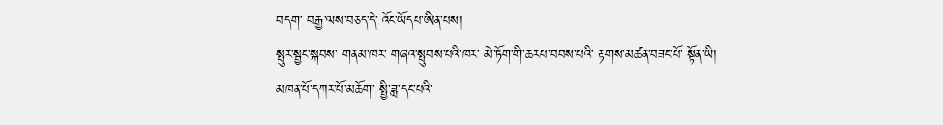བདག་ བརྒྱ་ལས་བཅད་དེ་ འོང་ཡོདཔ་ཨིན་པས།
སྤུར་སྦྱང་སྐབས་ གནམ་ཁར་ གཞའ་སྤུབས་པའི་ཁར་ མེ་ཏོག་གི་ཆརཔ་བབས་པའི་ རྟགས་མཚན་བཟང་པོ་ སྟོན་ཡི།
མཁན་པོ་དཀར་པོ་མཆོག་ སྤྱི་ཟླ་དང་པའི་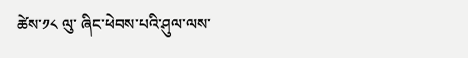ཚེས་༡༨ ལུ་ ཞིང་ཕེབས་པའི་ཤུལ་ལས་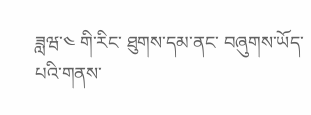ཟླཝ་༤ གི་རིང་ ཐུགས་དམ་ནང་ བཞུགས་ཡོད་པའི་གནས་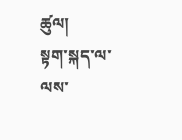ཚུལ།
སྟག་སྐད་ལ་ལས་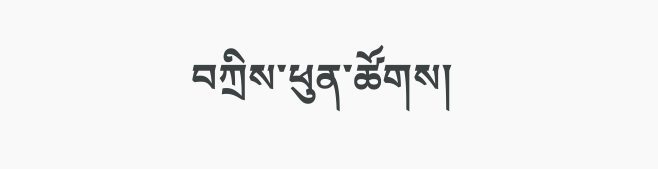བཀྲིས་ཕུན་ཚོགས།